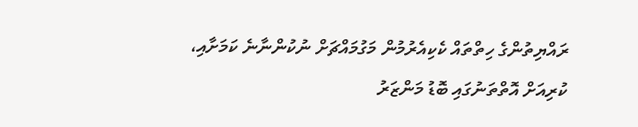ރައްޔިތުންގެ ހިތްތައް ކެކިއެރުމުން މަގުމައްޗަށް ނުކުންނާނެ ކަމަށާއި، ކުރިއަށް އޮތްތަނުގައި ބޮޑު މަންޒަރު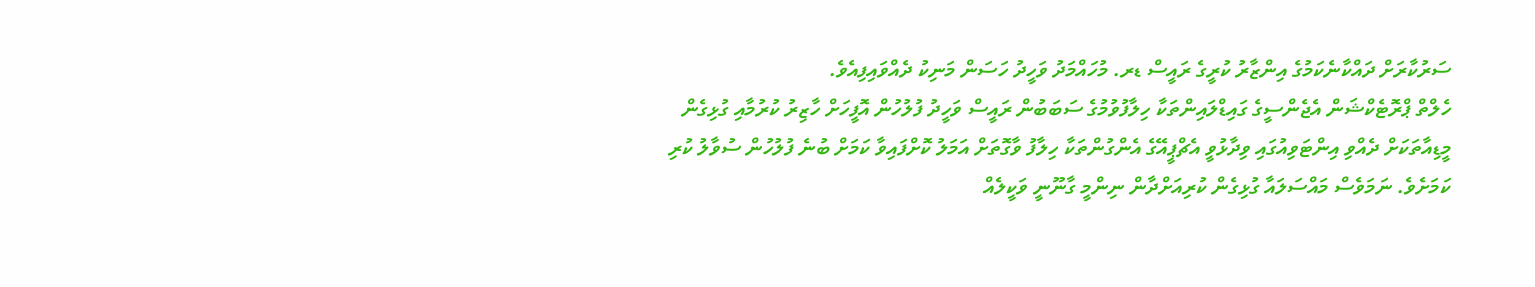ސަރުކާރަށް ދައްކާނެކަމުގެ އިންޒާރު ކުރީގެ ރައީސް ޑރ. މުހައްމަދު ވަހީދު ހަސަން މަނިކު ދެއްވައިފިއެވެ.
ހެލްތް ޕްރޮޓެކްޝަން އެޖެންސީގެ ގައިޑްލައިންތަކާ ހިލާފުވުމުގެ ސަބަބުން ރައީސް ވަހީދު ފުލުހުން އޮފީހަށް ހާޒިރު ކުރުމާއި ގުޅިގެން މީޑިއާތަކަށް ދެއްވި އިންޓަވިއުގައި ވިދާޅުވީ އެޗްޕީއޭގެ އެންގުންތަކާ ހިލާފު ވާގޮތަށް އަމަލު ކޮށްފައިވާ ކަމަށް ބުނެ ފުލުހުން ސުވާލު ކުރި ކަމަށެވެ. ނަމަވެސް މައްސަލައާ ގުޅިގެން ކުރިއަށްދާން ނިންމީ ގާނޫނީ ވަކީލެއް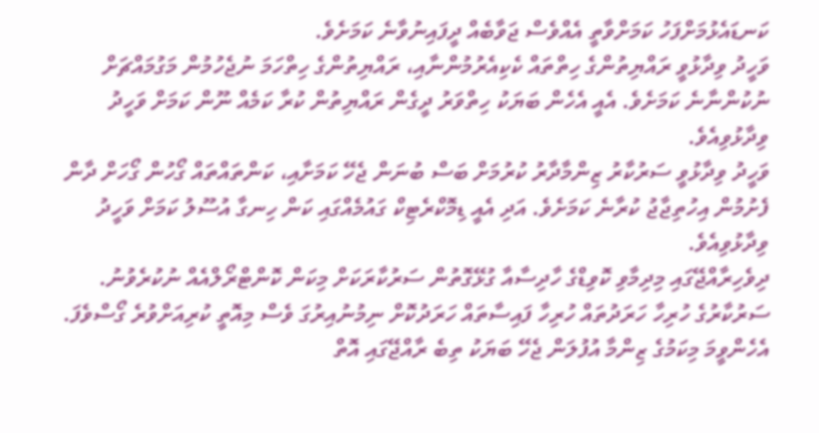ކަނޑައެޅުމަށްފަހު ކަމަށްވާތީ އެއްވެސް ޖަވާބެއް ދީފައިނުވާނެ ކަމަށެވެ.
ވަހީދު ވިދާޅުވީ ރައްޔިތުންގެ ހިތްތައް ކެކިއެރުމުންނާއި، ރައްޔިތުންގެ ހިތްހަމަ ނުޖެހުމުން މަގުމައްޗަށް ނުކުންނާނެ ކަމަށެވެ. އެއީ އެހެން ބަޔަކު ހިތްވަރު ދީގެން ރައްޔިތުން ކުރާ ކަމެއް ނޫން ކަމަށް ވަހީދު ވިދާޅުވިއެވެ.
ވަހީދު ވިދާޅުވީ ސަރުކާރު ޒިންމާދާރު ކުރުމަށް ބަސް ބުނަން ޖެހޭ ކަމަށާއި، ކަންތައްތައް ގޯހުން ގޯހަށް ދާން ފެށުމުން އިހުތިޖާޖު ކުރާނެ ކަމަށެވެ. އަދި އެއީ ޑިމޮކްރެޓިކް ގައުމެއްގައި ކަން ހިނގާ އުސޫލު ކަމަށް ވަހީދު ވިދާޅުވިއެވެ.
ދިވެހިރާއްޖޭގައި މިދިމާވި ކޮވިޑްގެ ހާދިސާއާ ގުޅޭގޮތުން ސަރުކާރަކަށް މިކަން ކޮންޓްރޯލްއެއް ނުކުރެވުނު. ސަރުކާރުގެ ހުރިހާ ހަރަދުތައް ހުރިހާ ފައިސާތައް ހަރަދުކޮށް ނިމުނުއިރުގަ ވެސް މިއޮތީ ކުރިއަށްވުރެ ގޯސްވެފަ. އެހެންވީމަ މިކަމުގެ ޒިންމާ އުފުލަން ޖެހޭ ބަޔަކު ތިބެ ރާއްޖޭގައި އޮތް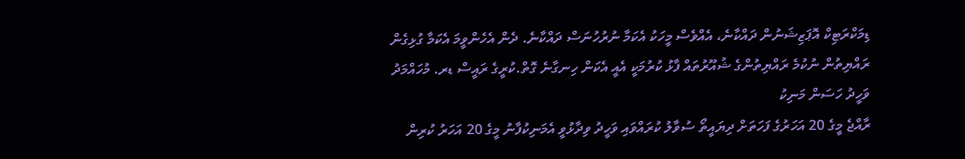ޑިމަކްރަޓިކް އޮޕަޒިޝަނުން ދައްކާނެ، އެއްވެސް މީހަކު އެކަމާ ނުރުހުނަސް ދައްކާނެ. ދެން އެހެންވީމަ އެކަމާ ގުޅިގެން ރައްޔިތުން ނުކުމެ ރައްޔިތުންގެ ޝުއޫރުތައް ފާޅު ކުރުމަކީ އެއީ އެކަން ހިނގާނެ ގޮތް.ކުރީގެ ރައީސް ޑރ. މުހައްމަދު ވަހީދު ހަސަން މަނިކު
ރާއްޖެ މީގެ 20 އަހަރުގެ ފަހަތަށް ދިޔައީތޯ ސުވާލު ކުރައްވައި ވަހީދު ވިދާޅުވީ އެމަނިކުފާނު މީގެ 20 އަހަރު ކުރިން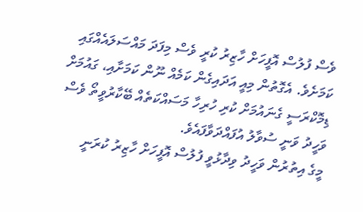ވެސް ފުލުސް އޮފީހަށް ހާޒިރު ކުރީ ވެސް މިފަދަ މައްސަލައެއްގައި ކަމަށެވެ. އެގޮތުން މިއީ އަދައިގެން ކަމެއް ނޫން ކަމަށާއި، ގައުމަށް ޑިމޮކްރަސީ ގެނައުމަށް ކުރި ހުރިހާ މަސައްކަތެއް ބޭކާރުވީތޯ ވެސް ވަހީދު ވަނީ ސުވާލު އުފައްދަވާފައެވެ.
މީގެ އިތުރުން ވަހީދު ވިދާޅުވީ ފުލުސް އޮފީހަށް ހާޒިރު ކުރަނީ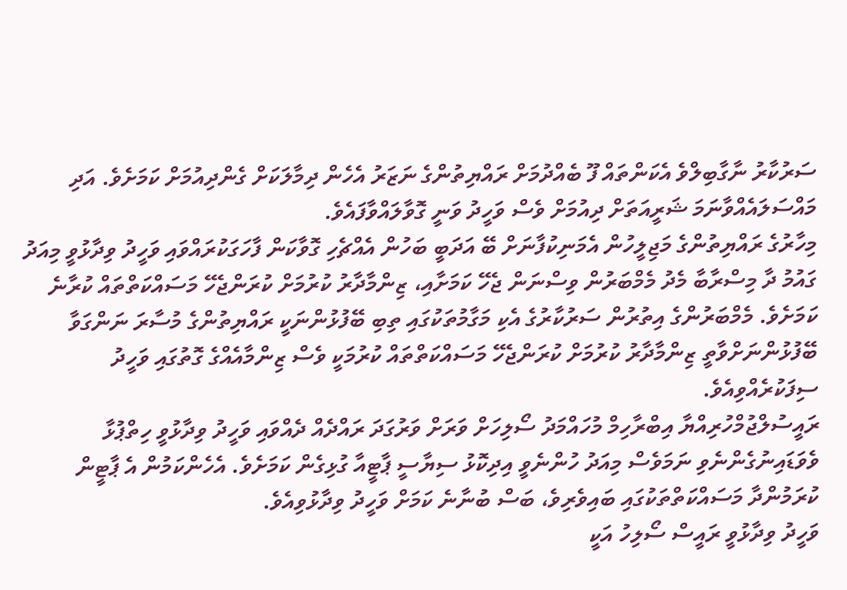ސަރުކާރު ނާގާބިލްވެ އެކަންތައް ފޫ ބެއްދުމަށް ރައްޔިތުންގެ ނަޒަރު އެހެން ދިމާލަކަށް ގެންދިއުމަށް ކަމަށެވެ. އަދި މައްސަލައެއްވާނަމަ ޝަރީއަތަށް ދިއުމަށް ވެސް ވަހީދު ވަނީ ގޮވާލައްވާފައެވެ.
މިހާރުގެ ރައްޔިތުންގެ މަޖިލީހުން އެމަނިކުފާނަށް ބޭ އަދަބީ ބަހުން އެއްޗެހި ގޮވާކަން ފާހަގަކުރައްވައި ވަހީދު ވިދާޅުވީ މިއަދު ގައުމު ދާ މިސްރާބާ މެދު މެމްބަރުން ވިސްނަން ޖެހޭ ކަމަށާއި، ޒިންމާދާރު ކުރުމަށް ކުރަންޖެހޭ މަސައްކަތްތައް ކުރާނެ ކަމަށެވެ. މެމްބަރުންގެ އިތުރުން ސަރުކާރުގެ އެކި މަގާމުތަކުގައި ތިބި ބޭފުޅުންނަކީ ރައްޔިތުންގެ މުސާރަ ނަންގަވާ ބޭފުޅުންނަށްވާތީ ޒިންމާދާރު ކުރުމަށް ކުރަންޖެހޭ މަސައްކަތްތައް ކުރުމަކީ ވެސް ޒިންމާއެއްގެ ގޮތުގައި ވަހީދު ސިފަކުރެއްވިއެވެ.
ރައީސުލްޖުމްހުރިއްޔާ އިބްރާހިމް މުހައްމަދު ސޯލިހަށް ވަރަށް ވަރުގަދަ ރައްދެއް ދެއްވައި ވަހީދު ވިދާޅުވީ ހިތްޕުޅާ ވެވަޑައިނުގެންނެވި ނަމަވެސް މިއަދު ހުންނެވީ އިދިކޮޅު ސިޔާސީ ޕާޓީއާ ގުޅިގެން ކަމަށެވެ. އެހެންކަމުން އެ ޕާޓީން ކުރަމުންދާ މަސައްކަތްތަކުގައި ބައިވެރިވެ، ބަސް ބުނާނެ ކަމަށް ވަހީދު ވިދާޅުވިއެވެ.
ވަހީދު ވިދާޅުވީ ރައީސް ސޯލިހު އަކީ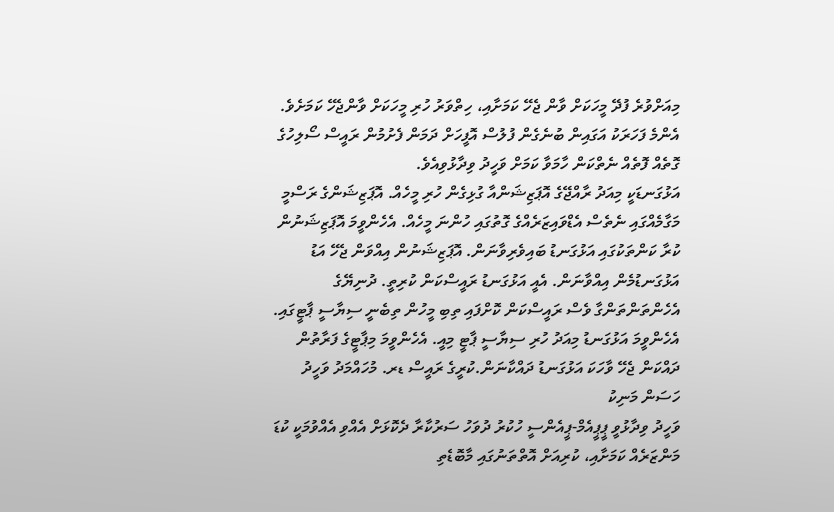މިއަށްވުރެ ފުދޭ މީހަކަށް ވާން ޖެހޭ ކަމަށާއި، ހިތްވަރު ހުރި މީހަކަށް ވާންޖެހޭ ކަމަށެވެ. އެންމެ ފަހަރަކު އަގައިން ބުނެގެން ފުލުސް އޮފީހަށް ދަމަން ފެށުމުން ރައީސް ސޯލިހުގެ ގޮތެއް ފޮތެއް ނެތްކަން ހާމަވާ ކަމަށް ވަހީދު ވިދާޅުވިއެވެ.
އަޅުގަނޑަކީ މިއަދު ރާއްޖޭގެ އޮޕަޒިޝަންއާ ގުޅިގެން ހުރި މީހެއް. އޮޕަޒިޝަންގެ ރަސްމީ މަގާމެއްގައި ނެތެސް އެޑްވައިޒަރެއްގެ ގޮތުގައި ހުންނަ މީހެއް. އެހެންވީމަ އޮޕަޒިޝަނުން ކުރާ ކަންތަކުގައި އަޅުގަނޑު ބައިވެރިވާނަން. އޮޕަޒިޝަނުން އިއްވަން ޖެހޭ އަޑު އަޅުގަނޑުމެން އިއްވާނަން. އެއީ އަޅުގަނޑު ރައީސްކަން ކުރިތީ. ދުނިޔޭގެ އެހެންތަންތަންގާ ވެސް ރައީސްކަން ކޮށްފައި ތިބި މީހުން ތިބެނީ ސިޔާސީ ޕާޓީގައި. އެހެންވީމަ އަޅުގަނޑު މިއަދު ހުރި ސިޔާސީ ޕާޓީ މިއީ. އެހެންވީމަ މިޕާޓީގެ ފަރާތުން ދައްކަން ޖެހޭ ވާހަކަ އަޅުގަނޑު ދައްކާނަން.ކުރީގެ ރައީސް ޑރ. މުހައްމަދު ވަހީދު ހަސަން މަނިކު
ވަހީދު ވިދާޅުވީ ޕީޕީއެމް-ޕީއެންސީ ހުކުރު ދުވަހު ސަރުކާރާ ދެކޮޅަށް އެއްވި އެއްވުމަކީ ކުޑަ މަންޒަރެއް ކަމަށާއި، ކުރިއަށް އޮތްތަނުގައި މާބޮޑެތި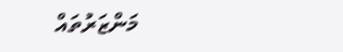މަންޒަރުތައް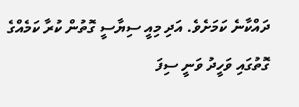ދައްކާނެ ކަމަށެވެ. އަދި މިއީ ސިޔާސީ ގޮތުން ކުރާ ކަމެއްގެ ގޮތުގައި ވަހީދު ވަނީ ސިފަ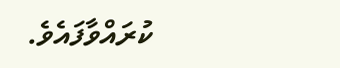ކުރައްވާފައެވެ.